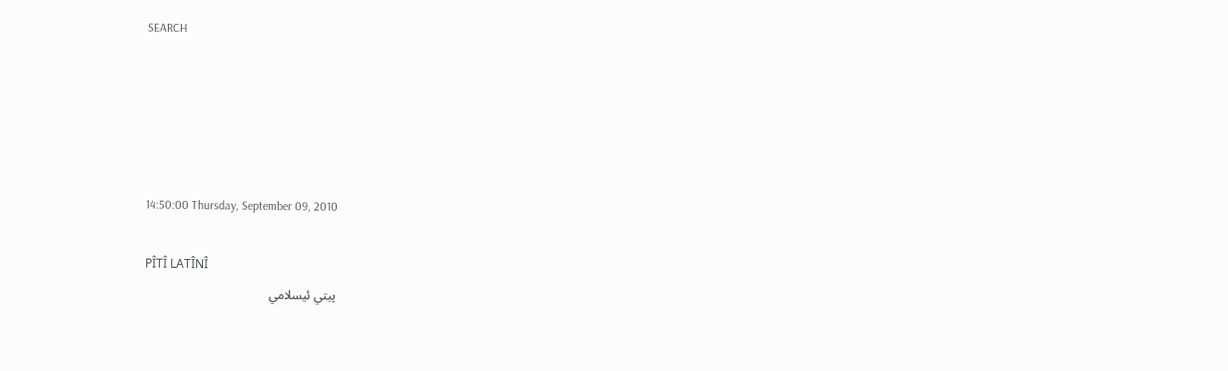SEARCH





14:50:00 Thursday, September 09, 2010

PÎTÎ LATÎNÎ
پيتي ئيسلامي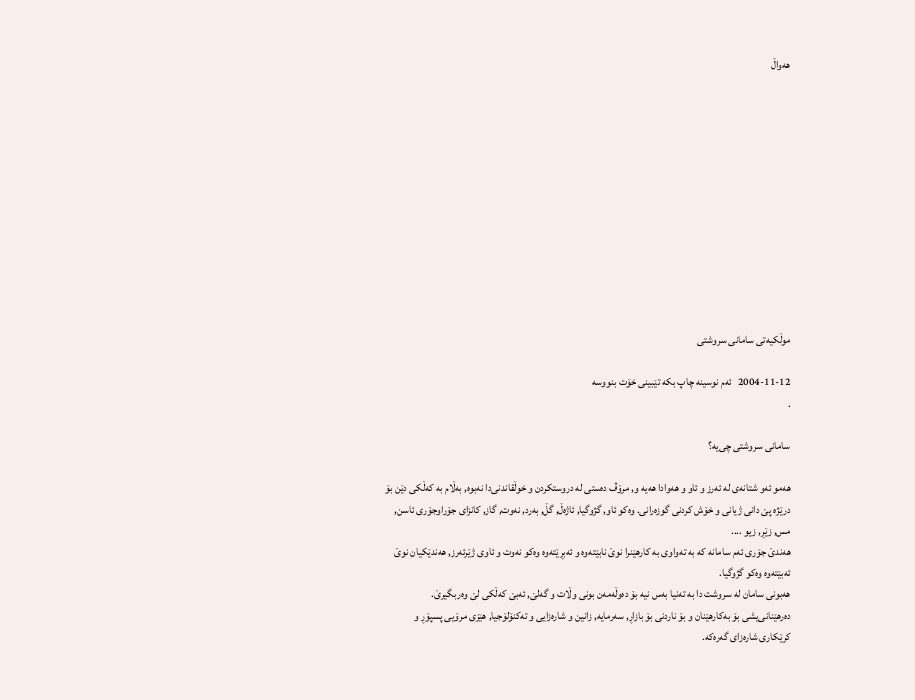هه‌واڵ












موڵكیه‌تی‌ سامانی‌ سروشتی‌

2004-11-12   ئه‌م نوسینه چاپ بكه تێبینی خۆت بنووسه
.

سامانی‌ سروشتی‌ چی‌یه‌؟

هه‌مو ئه‌و شتانه‌ی‌ له‌ ئه‌رز و ئاو و هه‌وادا هه‌یه‌ و, مرۆڤ ده‌ستی‌ له‌ دروستكردن و خوڵقاندنی‌دا نه‌بوه‌, به‌ڵام به‌ كه‌ڵكی‌ دێن بۆ درێژه‌ پێ‌ دانی‌ ژیانی‌ و خۆش كردنی‌ گوزه‌رانی‌. وه‌كو ئاو, گژوگیا, ئاژه‌ڵ‌, گڵ, به‌رد, نه‌وت, گاز, كانزای‌ جۆراوجۆری‌ ئاسن, مس, زێڕ, زیو ....
هه‌ندێ‌ جۆری‌ ئه‌م سامانه‌ كه‌ به‌ ته‌واوی‌ به‌ كارهێنرا نوێ‌ نابێته‌وه‌ و ئه‌بڕێته‌وه‌ وه‌كو نه‌وت و ئاوی‌ ژێرئه‌رز, هه‌ندێكیان نوێ‌ ئه‌بێته‌وه‌ وه‌كو گژوگیا.
هه‌بونی‌ سامان له‌ سروشت دا به‌ ته‌نیا به‌س نیه‌ بۆ ده‌وڵه‌مه‌ن بونی‌ وڵات و گه‌لێ‌, ئه‌بێ‌ كه‌ڵكی‌ لێ‌ وه‌ربگیرێ‌. ده‌رهێنانی‌یشی‌ بۆ به‌كارهێنان و بۆ ناردنی‌ بۆ بازاڕ, سه‌رمایه‌, زانین و شاره‌زایی‌ و ته‌كنۆلۆجیا, هێزی‌ مرۆیی‌ پسپۆڕ و كرێكاری‌ شاره‌زای‌ گه‌ره‌كه‌.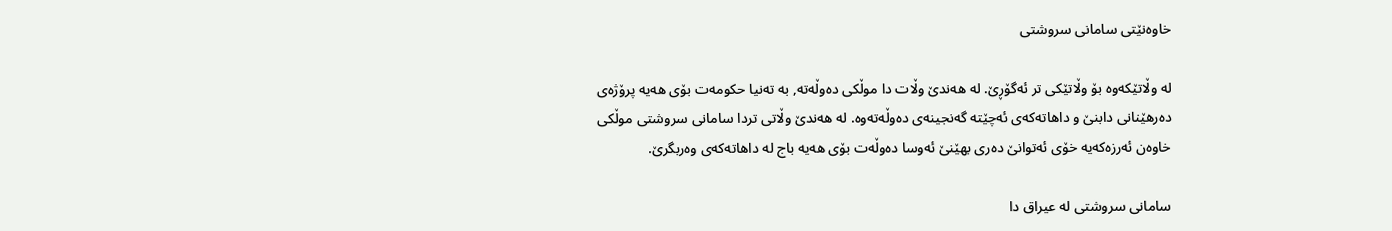خاوه‌نێتی‌ سامانی‌ سروشتی‌

له‌ وڵاتێكه‌وه‌ بۆ وڵاتێكی‌ تر ئه‌گۆڕێ‌. له‌ هه‌ندێ‌ وڵات دا موڵكی‌ ده‌وڵه‌ته‌, به‌ ته‌نیا حكومه‌ت بۆی‌ هه‌یه‌ پرۆژه‌ی‌ ده‌رهێنانی‌ دابنێ‌ و داهاته‌كه‌ی‌ ئه‌چێته‌ گه‌نجینه‌ی‌ ده‌وڵه‌ته‌وه‌. له‌ هه‌ندێ‌ وڵاتی‌ تردا سامانی سروشتی‌ موڵكی‌ خاوه‌ن ئه‌رزه‌كه‌یه‌ خۆی‌ ئه‌توانێ‌ ده‌ری‌ بهێنێ‌ ئه‌وسا ده‌وڵه‌ت بۆی‌ هه‌یه‌ باج له‌ داهاته‌كه‌ی‌ وه‌ربگرێ‌.

سامانی‌ سروشتی‌ له‌ عیراق دا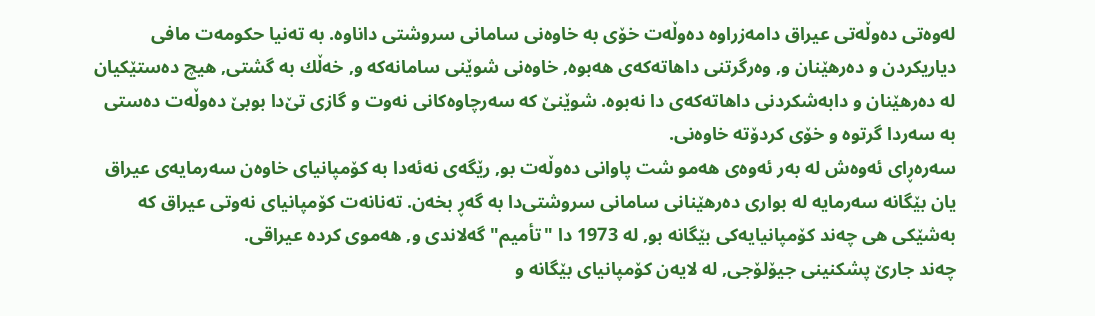له‌وه‌تی‌ ده‌وڵه‌تی‌ عیراق دامه‌زراوه‌ ده‌وڵه‌ت خۆی‌ به‌ خاوه‌نی‌ سامانی‌ سروشتی‌ داناوه‌. به‌ ته‌نیا حكومه‌ت مافی‌ دیاریكردن و ده‌رهێنان و, وه‌رگرتنی‌ داهاته‌كه‌ی‌ هه‌بوه‌, خاوه‌نی‌ شوێنی‌ سامانه‌كه‌ و, خه‌ڵك به‌ گشتی‌, هیچ ده‌ستێكیان له‌ ده‌رهێنان و دابه‌شكردنی‌ داهاته‌كه‌ی‌ دا نه‌بوه‌. شوێنێ‌ كه‌ سه‌رچاوه‌كانی‌ نه‌وت و گازی‌ تێ‌دا بوبێ‌ ده‌وڵه‌ت ده‌ستی‌ به‌ سه‌ردا گرتوه‌ و خۆی‌ كردۆته‌ خاوه‌نی‌.
سه‌ره‌ڕای‌ ئه‌وه‌ش له‌ به‌ر ئه‌وه‌ی‌ هه‌مو شت پاوانی‌ ده‌وڵه‌ت بو, رێگه‌ی‌ نه‌ئه‌دا به‌ كۆمپانیای‌ خاوه‌ن سه‌رمایه‌ی‌ عیراق یان بێگانه‌ سه‌رمایه‌ له‌ بواری‌ ده‌رهێنانی‌ سامانی‌ سروشتی‌دا به‌ گه‌ڕ بخه‌ن. ته‌نانه‌ت كۆمپانیای‌ نه‌وتی‌ عیراق كه‌ به‌شێكی‌ هی‌ چه‌ند كۆمپانیایه‌كی‌ بێگانه‌ بو, له‌ 1973 دا "تأمیم" گه‌لاندی‌ و, هه‌موی‌ كرده‌ عیراقی‌.
چه‌ند جارێ‌ پشكنینی‌ جیۆلۆجی‌, له‌ لایه‌ن كۆمپانیای‌ بێگانه‌ و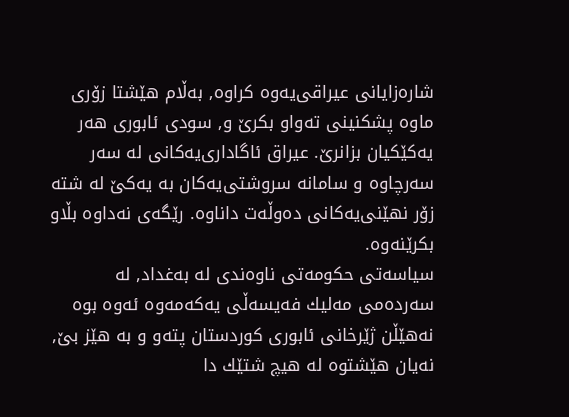شاره‌زایانی‌ عیراقی‌یه‌وه‌ كراوه‌, به‌ڵام هێشتا زۆری‌ ماوه‌ پشكنینی‌ ته‌واو بكرێ‌ و, سودی‌ ئابوری‌ هه‌ر یه‌كێكیان بزانرێ‌. عیراق ئاگاداری‌یه‌كانی‌ له‌ سه‌ر سه‌رچاوه‌ و سامانه‌ سروشتی‌یه‌كان به‌ یه‌كێ‌ له‌ شته‌ زۆر نهێنی‌یه‌كانی‌ ده‌وڵه‌ت داناوه‌. رێگه‌ی‌ نه‌داوه‌ بڵاو بكرێنه‌وه‌.
سیاسه‌تی‌ حكومه‌تی‌ ناوه‌ندی‌ له‌ به‌غداد, له‌ سه‌رده‌می‌ مه‌لیك فه‌یسه‌ڵی‌ یه‌كه‌مه‌وه‌ ئه‌وه‌ بوه‌ نه‌هێڵن ژێرخانی‌ ئابوری‌ كوردستان پته‌و و به‌ هێز بێ‌, نه‌یان هێشتوه‌ له‌ هیچ شتێك دا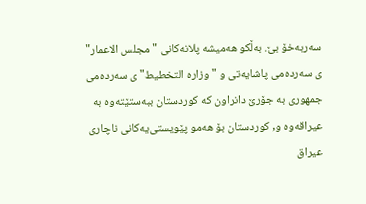سه‌ربه‌خۆ بێ‌. به‌ڵكو هه‌میشه‌ پلانه‌كانی‌ "مجلس الاعمار" ی‌ سه‌رده‌می‌ پاشایه‌تی‌ و "وزاره‌ التخطيط" ی‌ سه‌رده‌می‌ جمهوری‌ به‌ جۆرێ‌ دانراون كه‌ كوردستان ببه‌ستێته‌وه‌ به‌ عیراقه‌وه‌ و, كوردستان بۆ هه‌مو پێویستی‌یه‌كانی‌ ناچاری‌ عیراق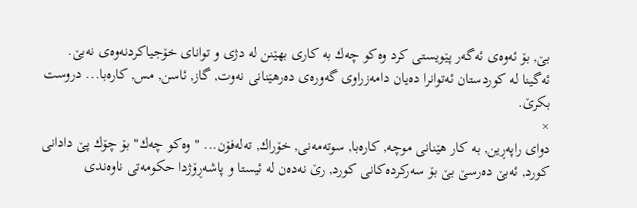بێ‌, بۆ ئه‌وه‌ی‌ ئه‌گه‌ر پێویستی‌ كرد وه‌كو چه‌ك به‌ كاری‌ بهێنن له‌ دژی‌ و توانای‌ خۆجیاكردنه‌وه‌ی‌ نه‌بێ‌. ئه‌گینا له‌ كوردستان ئه‌توانرا ده‌یان دامه‌زراوی‌ گه‌وره‌ی‌ ده‌رهێنانی‌ نه‌وت, گاز, ئاسن, مس, كاره‌با... دروست بكرێ‌.
×
دوای‌ راپه‌ڕین, به‌ كار هێنانی‌ موچه‌, كاره‌با, سوته‌مه‌نی‌, خۆراك, ته‌له‌فۆن... "وه‌كو چه‌ك" بۆ چۆك پێ‌ دادانی‌ كورد, ئه‌بێ‌ ده‌رسێ‌ بێ‌ بۆ سه‌ركرده‌كانی‌ كورد, رێ‌ نه‌ده‌ن له‌ ئیستا و پاشه‌ڕۆژدا حكومه‌تی‌ ناوه‌ندی‌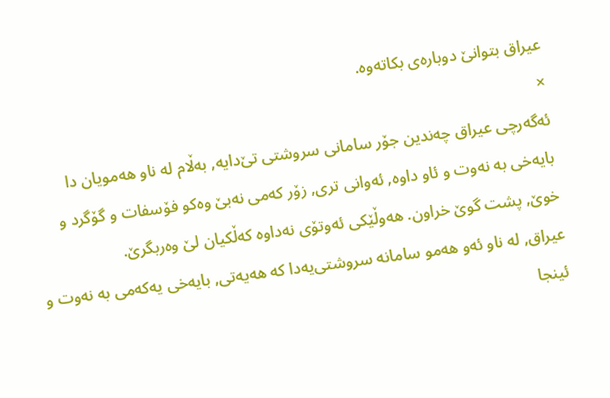عیراق بتوانێ‌ دوباره‌ی‌ بكاته‌وه‌.
×
ئه‌گه‌رچی‌ عیراق چه‌ندین جۆر سامانی‌ سروشتی‌ تێ‌دایه‌, به‌ڵام له‌ ناو هه‌مویان دا بایه‌خی‌ به‌ نه‌وت و ئاو داوه‌, ئه‌وانی‌ تری‌, زۆر كه‌می‌ نه‌بێ‌ وه‌كو فۆسفات و گۆگرد و خوێ‌, پشت گوێ‌ خراون. هه‌وڵێكی‌ ئه‌وتۆی‌ نه‌داوه‌ كه‌ڵكیان لێ‌ وه‌ربگرێ‌.
عیراق, له‌ ناو ئه‌و هه‌مو سامانه‌ سروشتی‌یه‌دا كه‌ هه‌یه‌تی‌, بایه‌خی‌ یه‌كه‌می‌ به‌ نه‌وت و ئینجا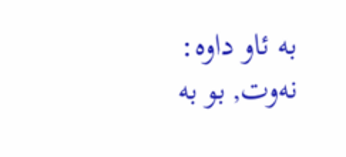به‌ ئاو داوه‌:
نه‌وت, بو به‌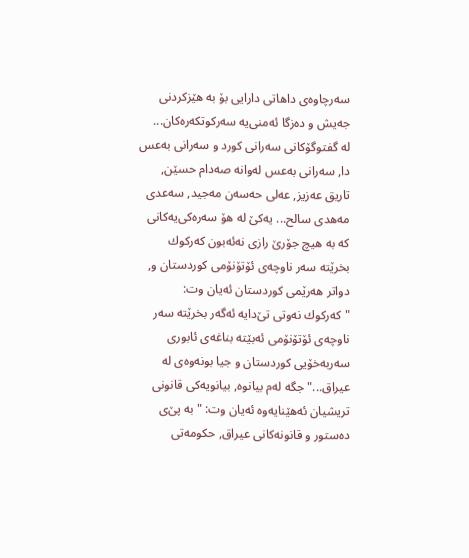سه‌رچاوه‌ی‌ داهاتی‌ دارایی‌ بۆ به‌ هێزكردنی‌ جه‌یش و ده‌زگا ئه‌منی‌یه‌ سه‌ركوتكه‌ره‌كان...
له‌ گفتوگۆكانی‌ سه‌رانی‌ كورد و سه‌رانی‌ به‌عس دا, سه‌رانی‌ به‌عس له‌وانه‌ صه‌دام حسێن, تاریق عه‌زیز, عه‌لی‌ حه‌سه‌ن مه‌جید, سه‌عدی‌ مه‌هدی‌ سالح... یه‌كێ‌ له‌ هۆ سه‌ره‌كی‌یه‌كانی‌ كه‌ به‌ هیچ جۆرێ‌ رازی‌ نه‌ئه‌بون كه‌ركوك بخرێته‌ سه‌ر ناوچه‌ی‌ ئۆتۆنۆمی‌ كوردستان و, دواتر هه‌رێمی‌ كوردستان ئه‌یان وت: "كه‌ركوك نه‌وتی‌ تێ‌دایه‌ ئه‌گه‌ر بخرێته‌ سه‌ر ناوچه‌ی‌ ئۆتۆنۆمی‌ ئه‌بێته‌ بناغه‌ی‌ ئابوری‌ سه‌ربه‌خۆیی‌ كوردستان و جیا بونه‌وه‌ی‌ له‌ عیراق..." جگه‌ له‌م بیانوه‌, بیانویه‌كی‌ قانونی‌ تریشیان ئه‌هێنایه‌وه‌ ئه‌یان وت: "به‌ پێ‌ی‌ ده‌ستور و قانونه‌كانی‌ عیراق, حكومه‌تی‌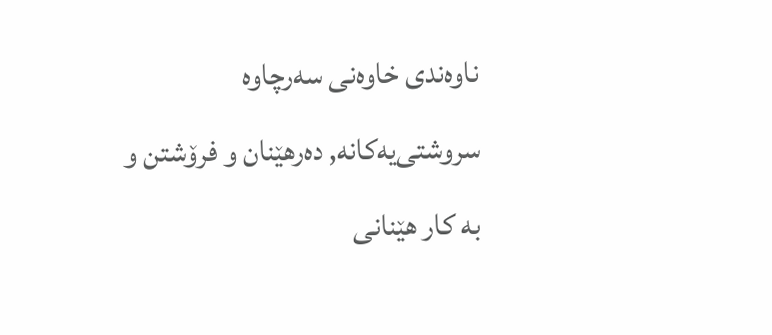ناوه‌ندی‌ خاوه‌نی‌ سه‌رچاوه‌ سروشتی‌یه‌كانه‌, ده‌رهێنان و فرۆشتن و به‌ كار هێنانی‌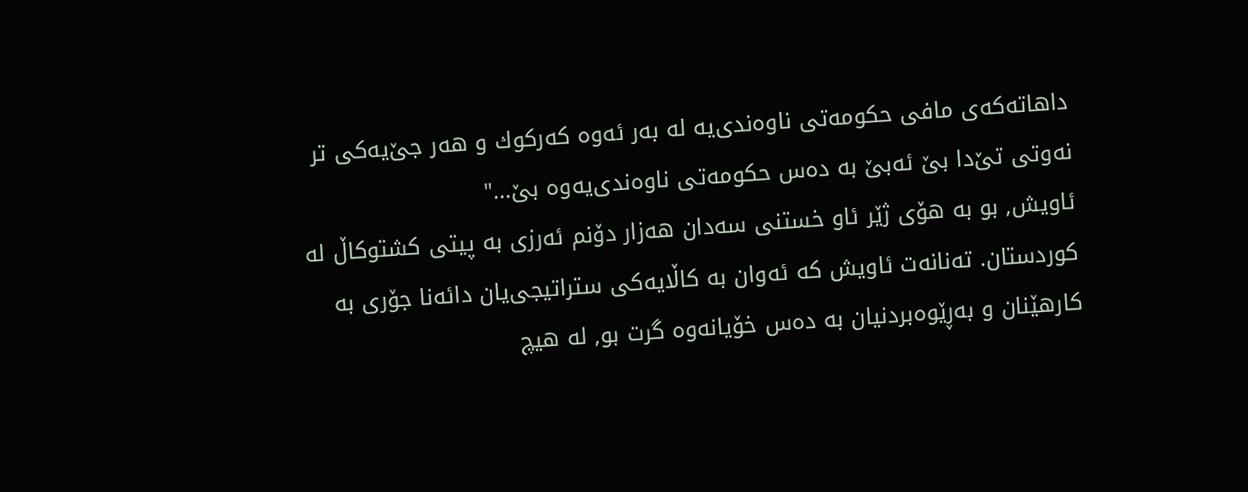داهاته‌كه‌ی‌ مافی‌ حكومه‌تی‌ ناوه‌ندی‌یه‌ له‌ به‌ر ئه‌وه‌ كه‌ركوك و هه‌ر جێ‌یه‌كی‌ تر نه‌وتی‌ تێ‌دا بێ‌ ئه‌بێ‌ به‌ ده‌س حكومه‌تی‌ ناوه‌ندی‌یه‌وه‌ بێ‌..."
ئاویش, بو به‌ هۆی‌ ژێر ئاو خستنی‌ سه‌دان هه‌زار دۆنم ئه‌رزی‌ به‌ پیتی‌ كشتوكاڵ‌ له‌ كوردستان. ته‌نانه‌ت ئاویش كه‌ ئه‌وان به‌ كاڵایه‌كی‌ ستراتیجی‌یان دائه‌نا جۆری‌ به‌ كارهێنان و به‌ڕێوه‌بردنیان به‌ ده‌س خۆیانه‌وه‌ گرت بو, له‌ هیچ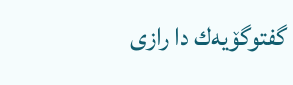گفتوگۆیه‌ك دا رازی‌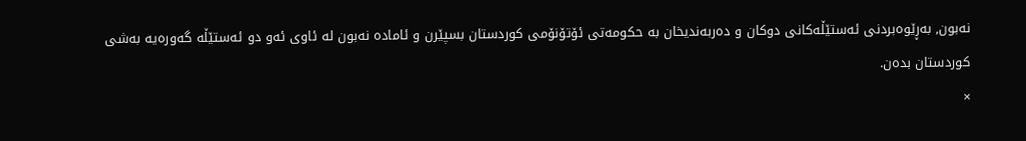نه‌بون, به‌ڕێوه‌بردنی‌ ئه‌ستێڵه‌كانی‌ دوكان و ده‌ربه‌ندیخان به‌ حكومه‌تی‌ ئۆتۆنۆمی‌ كوردستان بسپێرن و ئاماده‌ نه‌بون له‌ ئاوی‌ ئه‌و دو ئه‌ستێڵه‌ گه‌وره‌یه‌ به‌شی‌ كوردستان بده‌ن.
×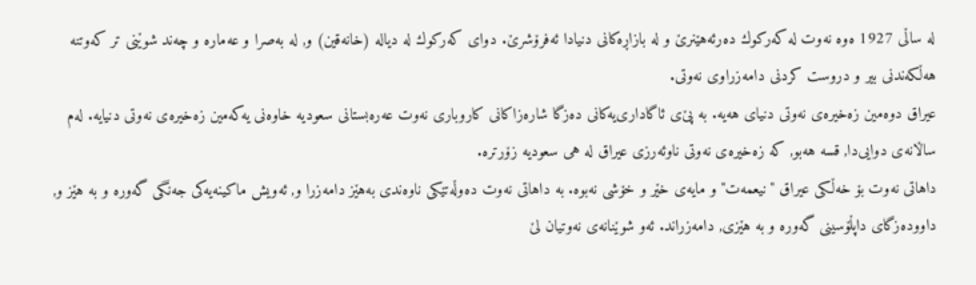له‌ ساڵی‌ 1927 ه‌وه‌ نه‌وت له‌ كه‌ركوك ده‌رئه‌هێنرێ‌ و له‌ بازاڕه‌كانی‌ دنیادا ئه‌فرۆشرێ‌. دوای‌ كه‌ركوك له‌ دیاله‌ (خانه‌قین) و, له‌ به‌صرا و عه‌ماره‌ و چه‌ند شوێنی‌ تر كه‌وتنه‌ هه‌ڵكه‌ندنی‌ بیر و دروست كردنی‌ دامه‌زراوی‌ نه‌وتی‌.
عیراق دوه‌مین زه‌خیره‌ی‌ نه‌وتی‌ دنیای‌ هه‌یه‌. به‌ پێ‌ی‌ ئاگاداری‌یه‌كانی‌ ده‌زگا شاره‌زاكانی‌ كاروباری‌ نه‌وت عه‌ره‌بستانی‌ سعودیه‌ خاوه‌نی‌ یه‌كه‌مین زه‌خیره‌ی‌ نه‌وتی‌ دنیایه‌. له‌م ساڵانه‌ی‌ دوایی‌دا, قسه‌ هه‌بو, كه‌ زه‌خیره‌ی‌ نه‌وتی‌ ناوئه‌رزی‌ عیراق له‌ هی‌ سعودیه‌ زۆرتره‌.
داهاتی‌ نه‌وت بۆ خه‌ڵكی‌ عیراق "نیعمه‌ت" و مایه‌ی‌ خێر و خۆشی‌ نه‌بوه‌. به‌ داهاتی‌ نه‌وت ده‌وڵه‌تێكی‌ ناوه‌ندی‌ به‌هێز دامه‌زرا و, ئه‌ویش ماكینه‌یه‌كی‌ جه‌نگی‌ گه‌وره‌ و به‌ هێز و, داووده‌زگای‌ داپڵۆسینی‌ گه‌وره‌ و به‌ هێزی‌, دامه‌زراند. ئه‌و شوێنانه‌ی‌ نه‌وتیان لێ‌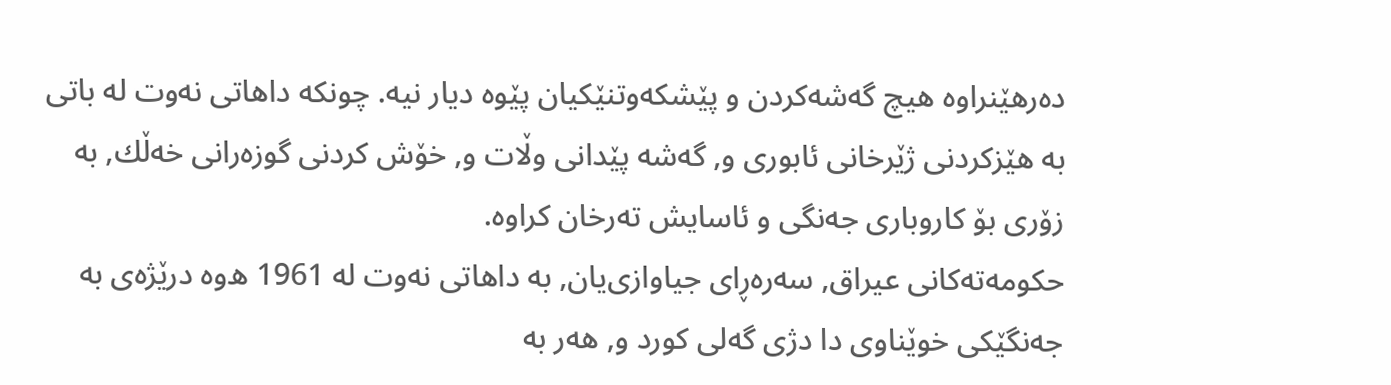ده‌رهێنراوه‌ هیچ گه‌شه‌كردن و پێشكه‌وتنێكیان پێوه‌ دیار نیه‌. چونكه‌ داهاتی‌ نه‌وت له‌ باتی‌ به‌ هێزكردنی‌ ژێرخانی‌ ئابوری‌ و, گه‌شه‌ پێدانی‌ وڵات و, خۆش كردنی‌ گوزه‌رانی‌ خه‌ڵك, به‌ زۆری‌ بۆ كاروباری‌ جه‌نگی‌ و ئاسایش ته‌رخان كراوه‌.
حكومه‌ته‌كانی‌ عیراق, سه‌ره‌ڕای‌ جیاوازی‌یان, به‌ داهاتی‌ نه‌وت له‌ 1961 ه‌وه‌ درێژه‌ی‌ به‌ جه‌نگێكی‌ خوێناوی‌ دا دژی‌ گه‌لی‌ كورد و, هه‌ر به‌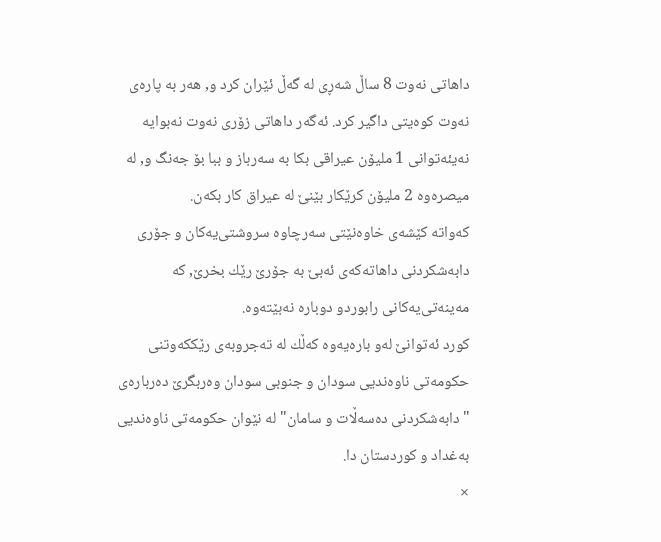داهاتی‌ نه‌وت 8 ساڵ‌ شه‌ڕی‌ له‌ گه‌ڵ‌ ئێران كرد و, هه‌ر به‌ پاره‌ی‌ نه‌وت كوه‌یتی‌ داگیر كرد. ئه‌گه‌ر داهاتی‌ زۆری‌ نه‌وت نه‌بوایه‌ نه‌یئه‌توانی‌ 1 ملیۆن عیراقی‌ بكا به‌ سه‌رباز و ببا بۆ جه‌نگ و, له‌ میصره‌وه‌ 2 ملیۆن كرێكار بێنێ‌ له‌ عیراق كار بكه‌ن.
كه‌واته‌ كێشه‌ی‌ خاوه‌نێتی‌ سه‌رچاوه‌ سروشتی‌یه‌كان و جۆری‌ دابه‌شكردنی‌ داهاته‌كه‌ی‌ ئه‌بێ‌ به‌ جۆرێ‌ رێك بخرێ‌, كه‌ مه‌ینه‌تی‌یه‌كانی‌ رابوردو دوباره‌ نه‌بێته‌وه‌.
كورد ئه‌توانێ‌ له‌و باره‌یه‌وه‌ كه‌ڵك له‌ ته‌جروبه‌ی‌ رێككه‌وتنی‌ حكومه‌تی‌ ناوه‌ندیی‌ سودان و جنوبی‌ سودان وه‌ربگرێ‌ ده‌رباره‌ی‌ "دابه‌شكردنی‌ ده‌سه‌ڵات و سامان" له‌ نێوان حكومه‌تی‌ ناوه‌ندیی‌ به‌غداد و كوردستان دا.
×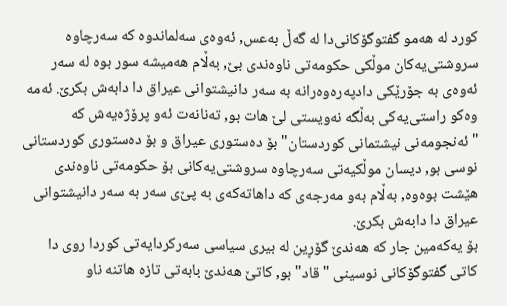كورد له‌ هه‌مو گفتوگۆكانی‌دا له‌ گه‌ڵ‌ به‌عس, ئه‌وه‌ی‌ سه‌لماندوه‌ كه‌ سه‌رچاوه‌ سروشتی‌یه‌كان موڵكی‌ حكومه‌تی‌ ناوه‌ندی‌ بێ‌, به‌ڵام هه‌میشه‌ سور بوه‌ له‌ سه‌ر ئه‌وه‌ی‌ به‌ جۆرێكی‌ دادپه‌ره‌وه‌رانه‌ به‌ سه‌ر دانیشتوانی‌ عیراق دا دابه‌ش بكرێ‌. ئه‌مه‌ وه‌كو راستی‌یه‌كی‌ به‌ڵگه‌ نه‌ویستی‌ لێ‌ هات بو, ته‌نانه‌ت ئه‌و پرۆژه‌یه‌ش كه‌ "ئه‌نجومه‌نی‌ نیشتمانی‌ كوردستان" بۆ ده‌ستوری‌ عیراق و بۆ ده‌ستوری‌ كوردستانی‌ نوسی‌ بو, دیسان موڵكیه‌تی‌ سه‌رچاوه‌ سروشتی‌یه‌كانی‌ بۆ حكومه‌تی‌ ناوه‌ندی‌ هێشت بوه‌وه‌, به‌ڵام به‌و مه‌رجه‌ی‌ كه‌ داهاته‌كه‌ی‌ به‌ پێ‌ی‌ سه‌ر به‌ سه‌ر دانیشتوانی‌ عیراق دا دابه‌ش بكرێ‌.
بۆ یه‌كه‌مین جار كه‌ هه‌ندێ‌ گۆڕین له‌ بیری‌ سیاسی‌ سه‌ركردایه‌تی‌ كوردا روی‌ دا كاتی‌ گفتوگۆكانی‌ نوسینی‌ "قاد" بو, كاتێ‌ هه‌ندێ‌ بابه‌تی‌ تازه‌ هاتنه‌ ناو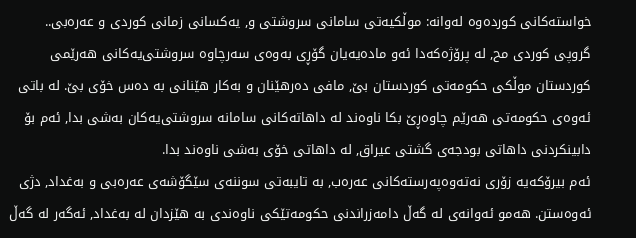خواسته‌كانی‌ كورده‌وه‌ له‌وانه‌: موڵكیه‌تی‌ سامانی‌ سروشتی‌ و, یه‌كسانی‌ زمانی‌ كوردی‌ و عه‌ره‌بی‌..
گروپی‌ كوردی‌ مح, له‌ پرۆژه‌كه‌دا ئه‌و ماده‌یه‌یان گۆڕی‌ به‌وه‌ی‌ سه‌رچاوه‌ سروشتی‌یه‌كانی‌ هه‌رێمی‌ كوردستان موڵكی‌ حكومه‌تی‌ كوردستان بێ‌, مافی‌ ده‌رهێنان و به‌كار هێنانی‌ به‌ ده‌س خۆی‌ بێ‌. له‌ باتی‌ ئه‌وه‌ی‌ حكومه‌تی‌ هه‌رێم چاوه‌ڕێ‌ بكا ناوه‌ند له‌ داهاته‌كانی‌ سامانه‌ سروشتی‌یه‌كان به‌شی‌ بدا, ئه‌م بۆ دابینكردنی‌ داهاتی‌ بودجه‌ی‌ گشتی‌ عیراق, له‌ داهاتی‌ خۆی‌ به‌شی‌ ناوه‌ند بدا.
ئه‌م بیرۆكه‌یه‌ زۆری‌ نه‌ته‌وه‌په‌رسته‌كانی‌ عه‌ره‌ب, به‌ تایبه‌تی‌ سوننه‌ی‌ سێگۆشه‌ی‌ عه‌ره‌بی‌ و به‌غداد, دژی‌ ئه‌وه‌ستن. هه‌مو ئه‌وانه‌ی‌ له‌ گه‌ڵ‌ دامه‌زراندنی‌ حكومه‌تێكی‌ ناوه‌ندی‌ به‌ هێزدان له‌ به‌غداد, ئه‌گه‌ر له‌ گه‌ڵ‌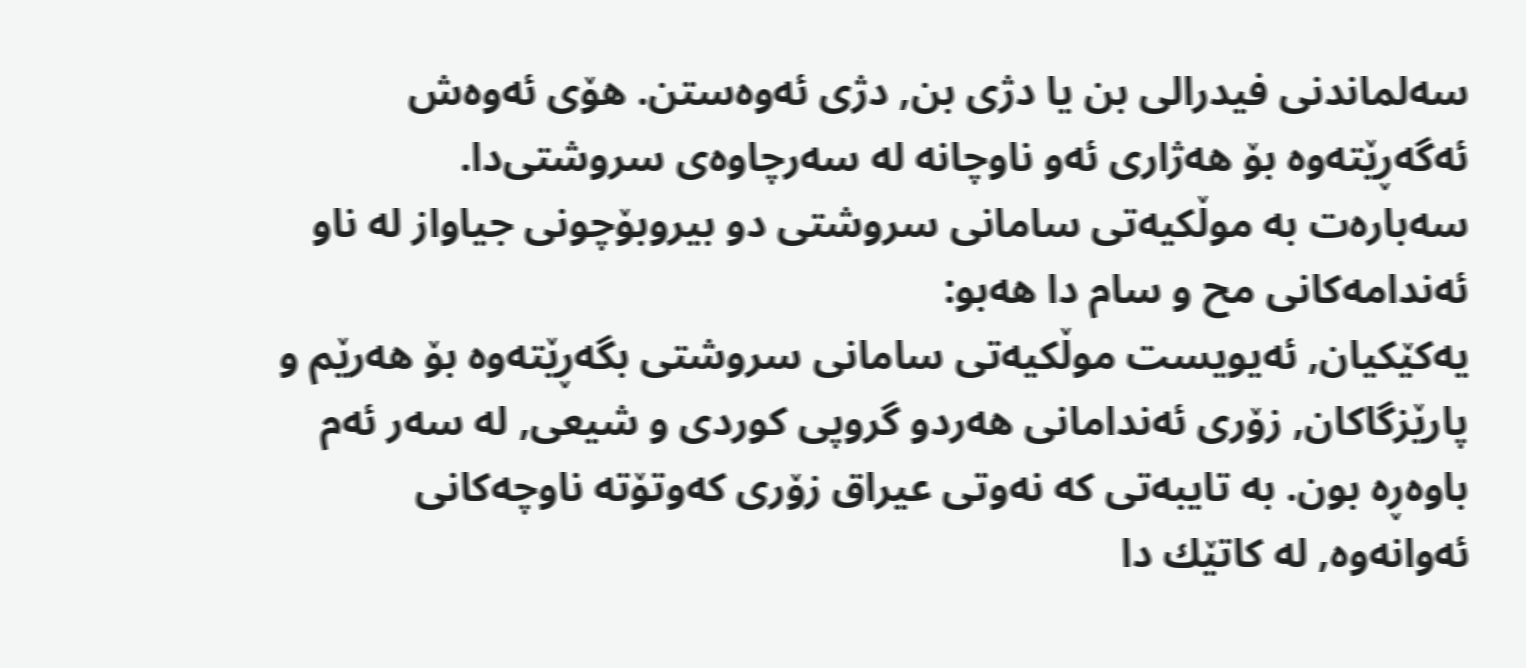سه‌لماندنی‌ فیدرالی‌ بن یا دژی‌ بن, دژی‌ ئه‌وه‌ستن. هۆی‌ ئه‌وه‌ش ئه‌گه‌ڕێته‌وه‌ بۆ هه‌ژاری‌ ئه‌و ناوچانه‌ له‌ سه‌رچاوه‌ی‌ سروشتی‌دا.
سه‌باره‌ت به‌ موڵكیه‌تی‌ سامانی‌ سروشتی‌ دو بیروبۆچونی‌ جیاواز له‌ ناو ئه‌ندامه‌كانی‌ مح و سام دا هه‌بو:
یه‌كێكیان, ئه‌یویست موڵكیه‌تی‌ سامانی‌ سروشتی‌ بگه‌ڕێته‌وه‌ بۆ هه‌رێم و پارێزگاكان, زۆری‌ ئه‌ندامانی‌ هه‌ردو گروپی‌ كوردی‌ و شیعی‌, له‌ سه‌ر ئه‌م باوه‌ڕه‌ بون. به‌ تایبه‌تی‌ كه‌ نه‌وتی‌ عیراق زۆری‌ كه‌وتۆته‌ ناوچه‌كانی‌ ئه‌وانه‌وه‌, له‌ كاتێك دا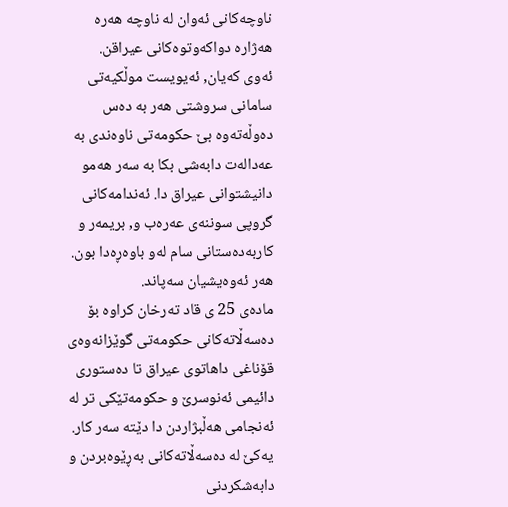ناوچه‌كانی‌ ئه‌وان له‌ ناوچه‌ هه‌ره‌ هه‌ژاره‌ دواكه‌وتوه‌كانی‌ عیراقن.
ئه‌وی‌ كه‌یان, ئه‌یویست موڵكیه‌تی‌ سامانی‌ سروشتی‌ هه‌ر به‌ ده‌س ده‌وڵه‌ته‌وه‌ بێ‌ حكومه‌تی‌ ناوه‌ندی‌ به‌ عه‌داله‌ت دابه‌شی‌ بكا به‌ سه‌ر هه‌مو دانیشتوانی‌ عیراق دا. ئه‌ندامه‌كانی‌ گروپی‌ سوننه‌ی‌ عه‌ره‌ب و, بریمه‌ر و كاربه‌ده‌ستانی‌ سام له‌و باوه‌ڕه‌دا بون. هه‌ر ئه‌وه‌یشیان سه‌پاند.
ماده‌ی‌ 25 ی‌ قاد ته‌رخان كراوه‌ بۆ ده‌سه‌ڵاته‌كانی‌ حكومه‌تی‌ گوێزانه‌وه‌ی‌ قۆناغی‌ داهاتوی‌ عیراق تا ده‌ستوری‌ دائیمی‌ ئه‌نوسرێ‌ و حكومه‌تێكی‌ تر له‌ ئه‌نجامی‌ هه‌ڵبژاردن دا دێته‌ سه‌ر كار. یه‌كێ‌ له‌ ده‌سه‌ڵاته‌كانی‌ به‌ڕێوه‌بردن و دابه‌شكردنی‌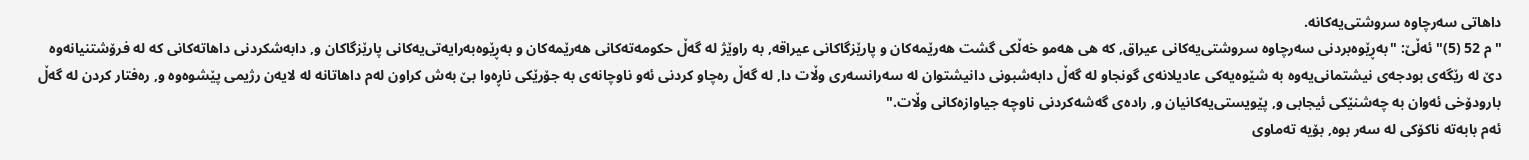داهاتی‌ سه‌رچاوه‌ سروشتی‌یه‌كانه‌.
"م 52 (5)" ئه‌ڵێ‌: "به‌ڕێوه‌بردنی‌ سه‌رچاوه‌ سروشتی‌یه‌كانی‌ عیراق, كه‌ هی‌ هه‌مو خه‌ڵكی‌ گشت هه‌رێمه‌كان و پارێزگاكانی‌ عیراقه‌, به‌ راوێژ له‌ گه‌ڵ‌ حكومه‌ته‌كانی‌ هه‌رێمه‌كان و به‌ڕێوه‌به‌رایه‌تی‌یه‌كانی‌ پارێزگاكان و, دابه‌شكردنی‌ داهاته‌كانی‌ كه‌ له‌ فرۆشتنیانه‌وه‌ دێ‌ له‌ رێگه‌ی‌ بودجه‌ی‌ نیشتمانی‌یه‌وه‌ به‌ شێوه‌یه‌كی‌ عادیلانه‌ی‌ گونجاو له‌ گه‌ڵ‌ دابه‌شبونی‌ دانیشتوان له‌ سه‌رانسه‌ری‌ وڵات دا, له‌ گه‌ڵ‌ ره‌چاو كردنی‌ ئه‌و ناوچانه‌ی‌ به‌ جۆرێكی‌ ناڕه‌وا بێ‌ به‌ش كراون له‌م داهاتانه‌ له‌ لایه‌ن رژیمی‌ پێشوه‌وه‌ و, ره‌فتار كردن له‌ گه‌ڵ‌ بارودۆخی‌ ئه‌وان به‌ چه‌شنێكی‌ ئیجابی‌ و, پێویستی‌یه‌كانیان و, راده‌ی‌ گه‌شه‌كردنی‌ ناوچه‌ جیاوازه‌كانی‌ وڵات."
ئه‌م بابه‌ته‌ ناكۆكی‌ له‌ سه‌ر بوه‌, بۆیه‌ ته‌ماوی‌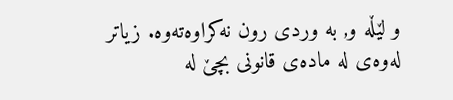و لێڵه‌ و, به‌ وردی‌ رون نه‌كراوه‌ته‌وه‌. زیاتر له‌وه‌ی‌ له‌ ماده‌ی‌ قانونی‌ بچێ‌ له‌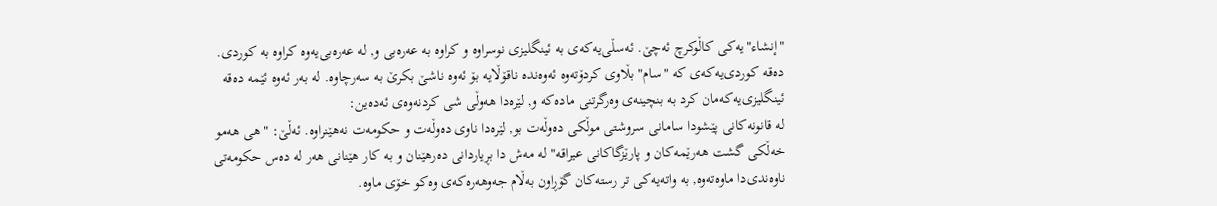"إنشاء"یه‌كی‌ كاڵوكرچ ئه‌چێ‌. ئه‌سڵی‌یه‌كه‌ی‌ به‌ ئینگلیزی‌ نوسراوه‌ و كراوه‌ به‌ عه‌ره‌بی‌ و, له‌ عه‌ره‌بی‌یه‌وه‌ كراوه‌ به‌ كوردی‌. ده‌قه‌ كوردی‌یه‌كه‌ی‌ كه‌ "سام" بڵاوی‌ كردۆته‌وه‌ ئه‌وه‌نده‌ ناقۆڵایه‌ بۆ ئه‌وه‌ ناشێ‌ بكرێ‌ به‌ سه‌رچاوه‌. له‌ به‌ر ئه‌وه‌ ئێمه‌ ده‌قه‌ ئینگلیزی‌یه‌كه‌مان كرد به‌ بنچینه‌ی‌ وه‌رگرتنی‌ ماده‌كه‌ و, لێره‌دا هه‌وڵی‌ شی‌ كردنه‌وه‌ی‌ ئه‌ده‌ین:
له‌ قانونه‌كانی‌ پێشودا سامانی‌ سروشتی‌ موڵكی‌ ده‌وڵه‌ت بو, لێره‌دا ناوی‌ ده‌وڵه‌ت و حكومه‌ت نه‌هێنراوه‌. ئه‌ڵێ‌: "هی‌ هه‌مو خه‌ڵكی‌ گشت هه‌رێمه‌كان و پارێزگاكانی‌ عیراقه‌" له‌ مه‌ش دا بڕیاردانی‌ ده‌رهێنان و به‌ كار هێنانی‌ هه‌ر له‌ ده‌س حكومه‌تی‌ ناوه‌ندی‌دا ماوه‌ته‌وه‌, به‌ واته‌یه‌كی‌ تر رسته‌كان گۆڕاون به‌ڵام جه‌وهه‌ره‌كه‌ی‌ وه‌كو خۆی‌ ماوه‌.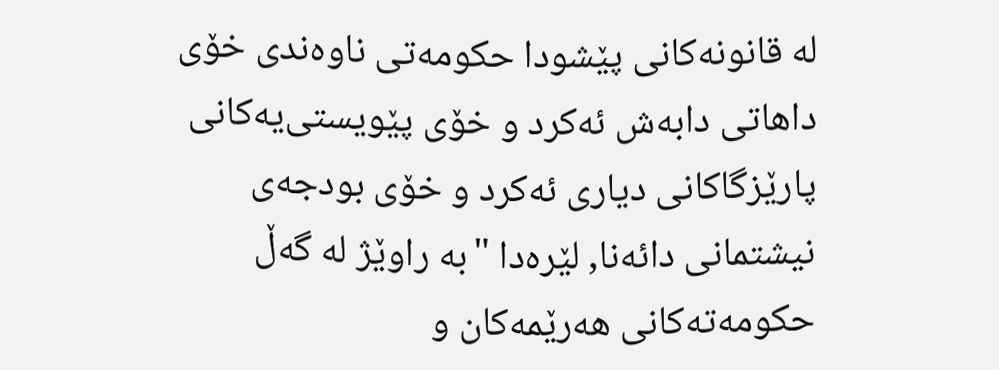له‌ قانونه‌كانی‌ پێشودا حكومه‌تی‌ ناوه‌ندی‌ خۆی‌ داهاتی‌ دابه‌ش ئه‌كرد و خۆی‌ پێویستی‌یه‌كانی‌ پارێزگاكانی‌ دیاری‌ ئه‌كرد و خۆی‌ بودجه‌ی‌ نیشتمانی‌ دائه‌نا, لێره‌دا "به‌ راوێژ له‌ گه‌ڵ‌ حكومه‌ته‌كانی‌ هه‌رێمه‌كان و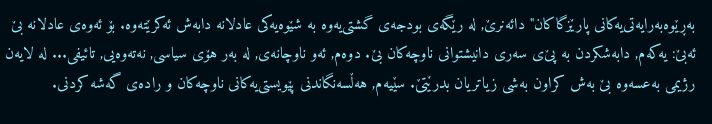به‌ڕێوه‌به‌رایه‌تی‌یه‌كانی‌ پارێزگاكان" دائه‌نرێ‌, له‌ رێگه‌ی‌ بودجه‌ی‌ گشتی‌یه‌وه‌ به‌ شێوه‌یه‌كی‌ عادلانه‌ دابه‌ش ئه‌كرێته‌وه‌. بۆ ئه‌وه‌ی‌ عادلانه‌ بێ‌ ئه‌بێ‌: یه‌كه‌م, دابه‌شكردن به‌ پێ‌ی‌ سه‌ری‌ دانیشتوانی‌ ناوچه‌كان بێ‌. دوه‌م, ئه‌و ناوچانه‌ی‌, له‌ به‌ر هۆی‌ سیاسی‌, نه‌ته‌وه‌یی‌, تائیفی‌... له‌ لایه‌ن رژیمی‌ به‌عسه‌وه‌ بێ‌ به‌ش كراون به‌شی‌ زیاتریان بدرێتێ‌. سێیه‌م, هه‌ڵسه‌نگاندنی‌ پێویستی‌یه‌كانی‌ ناوچه‌كان و راده‌ی‌ گه‌شه‌ كردنی‌.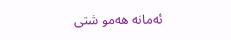ئه‌مانه‌ هه‌مو شتی‌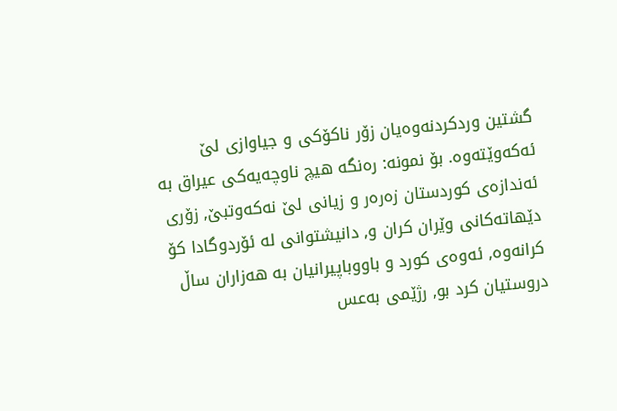گشتین وردكردنه‌وه‌یان زۆر ناكۆكی‌ و جیاوازی‌ لێ‌ ئه‌كه‌وێته‌وه‌. بۆ نمونه‌: ره‌نگه‌ هیچ ناوچه‌یه‌كی‌ عیراق به‌ ئه‌ندازه‌ی‌ كوردستان زه‌ره‌ر و زیانی‌ لێ‌ نه‌كه‌وتبێ‌, زۆری‌ دێهاته‌كانی‌ وێران كران و, دانیشتوانی‌ له‌ ئۆردوگادا كۆ كرانه‌وه‌, ئه‌وه‌ی‌ كورد و باووباپیرانیان به‌ هه‌زاران ساڵ‌ دروستیان كرد بو, رژێمی‌ به‌عس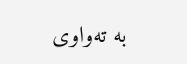به‌ ته‌واوی‌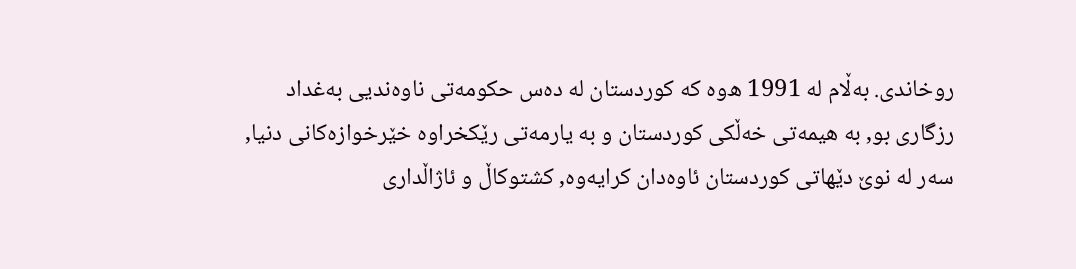روخاندی‌. به‌ڵام له‌ 1991 ه‌وه‌ كه‌ كوردستان له‌ ده‌س حكومه‌تی‌ ناوه‌ندیی‌ به‌غداد رزگاری‌ بو, به‌ هیمه‌تی‌ خه‌ڵكی‌ كوردستان و به‌ یارمه‌تی‌ رێكخراوه‌ خێرخوازه‌كانی‌ دنیا, سه‌ر له‌ نوێ‌ دێهاتی‌ كوردستان ئاوه‌دان كرایه‌وه‌, كشتوكاڵ‌ و ئاژاڵداری‌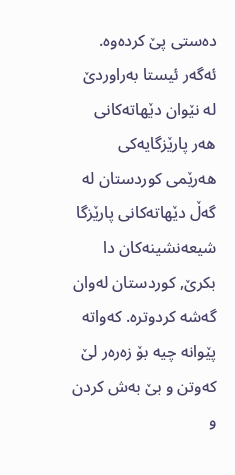ده‌ستی‌ پێ‌ كرده‌وه‌. ئه‌گه‌ر ئیستا به‌راوردێ‌ له‌ نێوان دێهاته‌كانی‌ هه‌ر پارێزگایه‌كی‌ هه‌رێمی‌ كوردستان له‌ گه‌ڵ‌ دێهاته‌كانی‌ پارێزگا شیعه‌نشینه‌كان دا بكرێ‌, كوردستان له‌وان گه‌شه‌ كردوتره‌. كه‌واته‌ پێوانه‌ چیه‌ بۆ زه‌ره‌ر لێ‌ كه‌وتن و بێ‌ به‌ش كردن و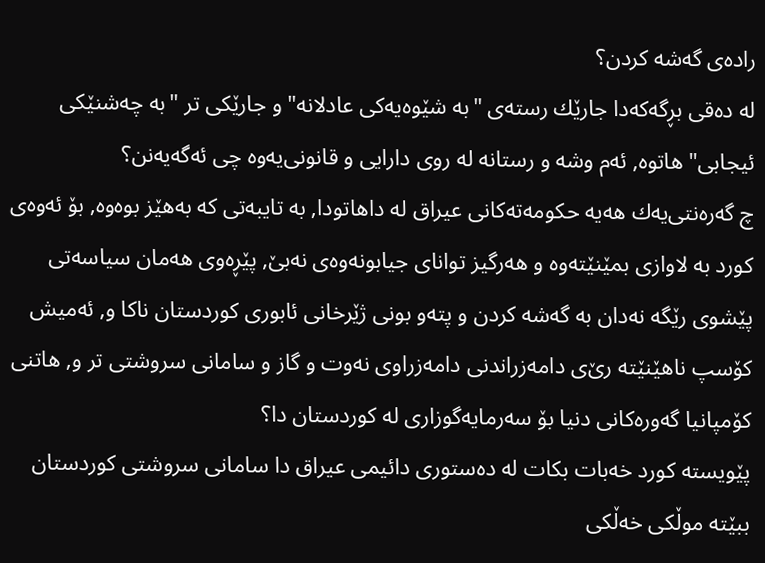راده‌ی‌ گه‌شه‌ كردن؟
له‌ ده‌قی‌ بڕگه‌كه‌دا جارێك رسته‌ی‌ "به‌ شێوه‌یه‌كی‌ عادلانه‌" و جارێكی‌ تر "به‌ چه‌شنێكی‌ ئیجابی‌" هاتوه‌, ئه‌م وشه‌ و رستانه‌ له‌ روی‌ دارایی‌ و قانونی‌یه‌وه‌ چی‌ ئه‌گه‌یه‌نن؟
چ گه‌ره‌نتی‌یه‌ك هه‌یه‌ حكومه‌ته‌كانی‌ عیراق له‌ داهاتودا, به‌ تایبه‌تی‌ كه‌ به‌هێز بوه‌وه‌, بۆ ئه‌وه‌ی‌ كورد به‌ لاوازی‌ بمێنێته‌وه‌ و هه‌رگیز توانای‌ جیابونه‌وه‌ی‌ نه‌بێ‌, پێڕه‌وی‌ هه‌مان سیاسه‌تی‌ پێشوی‌ رێگه‌ نه‌دان به‌ گه‌شه‌ كردن و پته‌و بونی‌ ژێرخانی‌ ئابوری‌ كوردستان ناكا و, ئه‌میش كۆسپ ناهێنێته‌ رێ‌ی‌ دامه‌زراندنی‌ دامه‌زراوی‌ نه‌وت و گاز و سامانی‌ سروشتی‌ تر و, هاتنی‌ كۆمپانیا گه‌وره‌كانی‌ دنیا بۆ سه‌رمایه‌گوزاری‌ له‌ كوردستان دا؟
پێویسته‌ كورد خه‌بات بكات له‌ ده‌ستوری‌ دائیمی‌ عیراق دا سامانی‌ سروشتی‌ كوردستان ببێته‌ موڵكی‌ خه‌ڵكی‌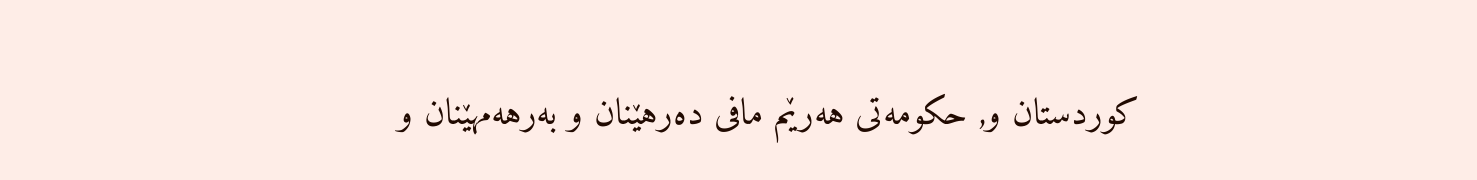كوردستان و, حكومه‌تی‌ هه‌رێم مافی‌ ده‌رهێنان و به‌رهه‌مهێنان و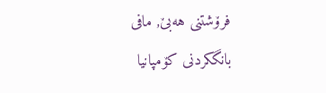فرۆشتنی‌ هه‌بێ‌, مافی‌ بانگكردنی‌ كۆمپانیا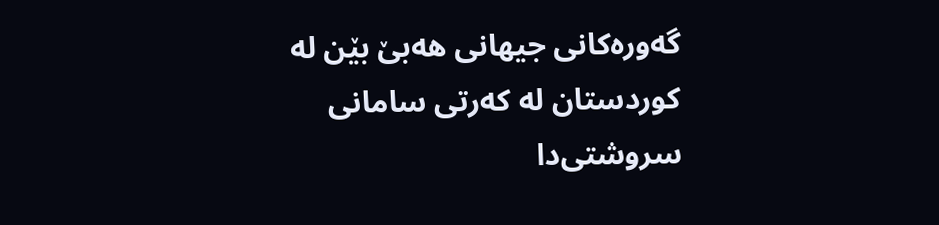گه‌وره‌كانی‌ جیهانی‌ هه‌بێ‌ بێن له‌ كوردستان له‌ كه‌رتی‌ سامانی‌ سروشتی‌دا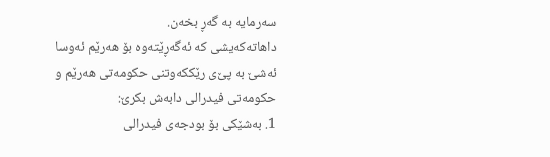سه‌رمایه‌ به‌ گه‌ڕ بخه‌ن.
داهاته‌كه‌یشی‌ كه‌ ئه‌گه‌ڕێته‌وه‌ بۆ هه‌رێم ئه‌وسا ئه‌شێ‌ به‌ پێ‌ی‌ رێككه‌وتنی‌ حكومه‌تی‌ هه‌رێم و حكومه‌تی‌ فیدرالی‌ دابه‌ش بكرێ‌:
1. به‌شێكی‌ بۆ بودجه‌ی‌ فیدرالی‌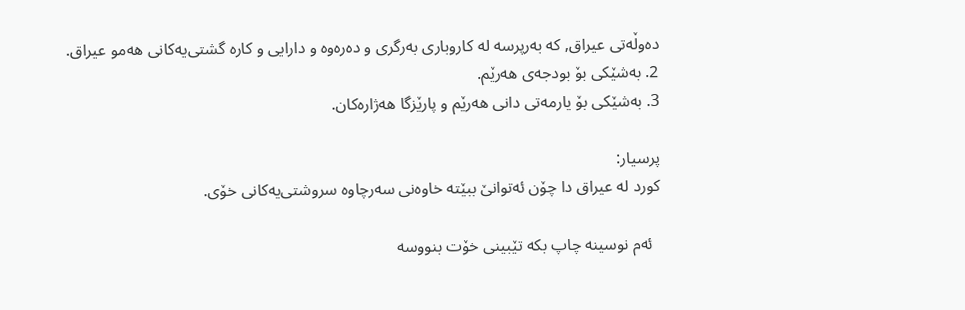ده‌وڵه‌تی‌ عیراق, كه‌ به‌رپرسه‌ له‌ كاروباری‌ به‌رگری‌ و ده‌ره‌وه‌ و دارایی‌ و كاره‌ گشتی‌یه‌كانی‌ هه‌مو عیراق.
2. به‌شێكی‌ بۆ بودجه‌ی‌ هه‌رێم.
3. به‌شێكی‌ بۆ یارمه‌تی‌ دانی‌ هه‌رێم و پارێزگا هه‌ژاره‌كان.

پرسیار:
كورد له‌ عیراق دا چۆن ئه‌توانێ‌ ببێته‌ خاوه‌نی‌ سه‌رچاوه‌ سروشتی‌یه‌كانی‌ خۆی‌.

  ئه‌م نوسینه چاپ بكه تێبینی خۆت بنووسه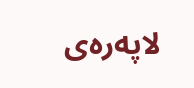لاپه‌ره‌ی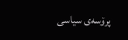پرۆسه‌ی سیاسی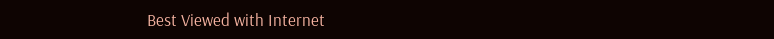Best Viewed with Internet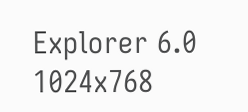Explorer 6.0 1024x768